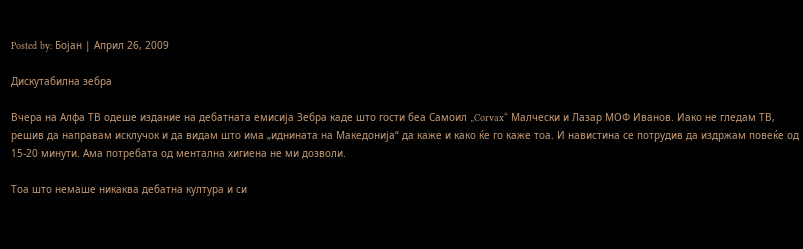Posted by: Бојан | Април 26, 2009

Дискутабилна зебра

Вчера на Алфа ТВ одеше издание на дебатната емисија Зебра каде што гости беа Самоил „Corvax“ Малчески и Лазар МОФ Иванов. Иако не гледам ТВ, решив да направам исклучок и да видам што има „иднината на Македонија“ да каже и како ќе го каже тоа. И навистина се потрудив да издржам повеќе од 15-20 минути. Ама потребата од ментална хигиена не ми дозволи.

Тоа што немаше никаква дебатна култура и си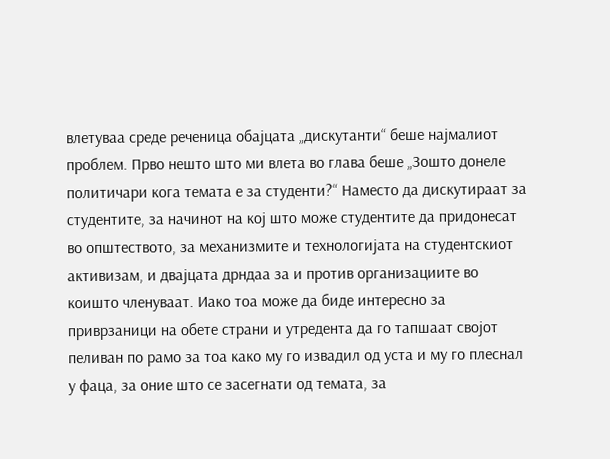влетуваа среде реченица обајцата „дискутанти“ беше најмалиот проблем. Прво нешто што ми влета во глава беше „Зошто донеле политичари кога темата е за студенти?“ Наместо да дискутираат за студентите, за начинот на кој што може студентите да придонесат во општеството, за механизмите и технологијата на студентскиот активизам, и двајцата дрндаа за и против организациите во коишто членуваат. Иако тоа може да биде интересно за приврзаници на обете страни и утредента да го тапшаат својот пеливан по рамо за тоа како му го извадил од уста и му го плеснал у фаца, за оние што се засегнати од темата, за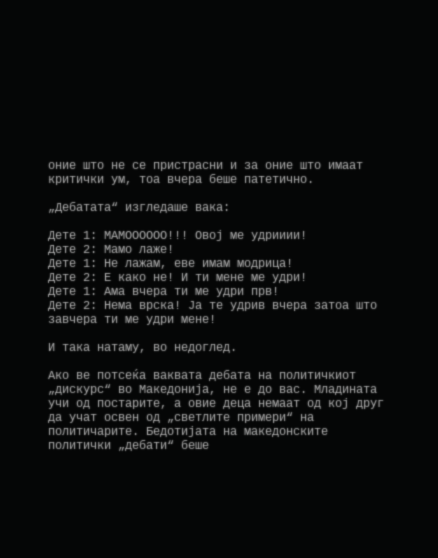оние што не се пристрасни и за оние што имаат критички ум, тоа вчера беше патетично.

„Дебатата“ изгледаше вака:

Дете 1: МАМОООООО!!! Овој ме удрииии!
Дете 2: Мамо лаже!
Дете 1: Не лажам, еве имам модрица!
Дете 2: Е како не! И ти мене ме удри!
Дете 1: Ама вчера ти ме удри прв!
Дете 2: Нема врска! Ја те удрив вчера затоа што завчера ти ме удри мене!

И така натаму, во недоглед.

Ако ве потсеќа ваквата дебата на политичкиот „дискурс“ во Македонија, не е до вас. Младината учи од постарите, а овие деца немаат од кој друг да учат освен од „светлите примери“ на политичарите. Бедотијата на македонските политички „дебати“ беше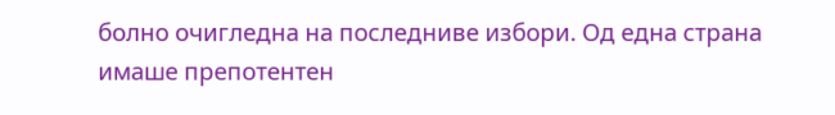болно очигледна на последниве избори. Од една страна имаше препотентен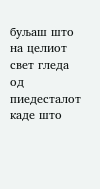буљаш што на целиот свет гледа од пиедесталот каде што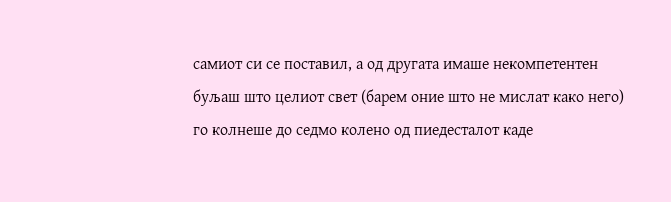самиот си се поставил, а од другата имаше некомпетентен буљаш што целиот свет (барем оние што не мислат како него) го колнеше до седмо колено од пиедесталот каде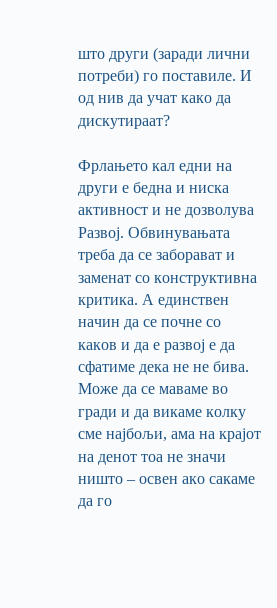што други (заради лични потреби) го поставиле. И од нив да учат како да дискутираат?

Фрлањето кал едни на други е бедна и ниска активност и не дозволува Развој. Обвинувањата треба да се заборават и заменат со конструктивна критика. А единствен начин да се почне со каков и да е развој е да сфатиме дека не не бива. Може да се маваме во гради и да викаме колку сме најбољи, ама на крајот на денот тоа не значи ништо – освен ако сакаме да го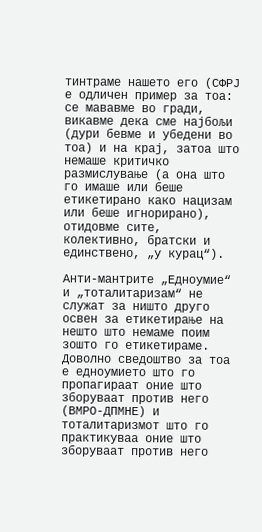тинтраме нашето его (СФРЈ е одличен пример за тоа: се мававме во гради, викавме дека сме најбољи (дури бевме и убедени во тоа) и на крај, затоа што немаше критичко размислување (а она што го имаше или беше етикетирано како нацизам или беше игнорирано), отидовме сите, колективно, братски и единствено, „у курац“).

Анти-мантрите „Едноумие“ и „тоталитаризам“ не служат за ништо друго освен за етикетирање на нешто што немаме поим зошто го етикетираме. Доволно сведоштво за тоа е едноумието што го пропагираат оние што зборуваат против него (ВМРО-ДПМНЕ) и тоталитаризмот што го практикуваа оние што зборуваат против него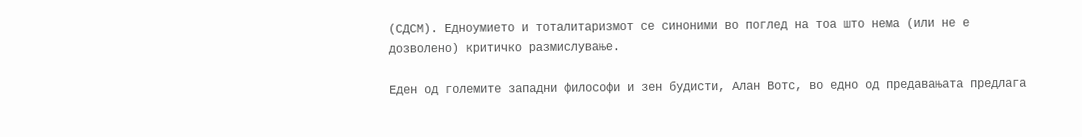(СДСМ). Едноумието и тоталитаризмот се синоними во поглед на тоа што нема (или не е дозволено) критичко размислување.

Еден од големите западни философи и зен будисти, Алан Вотс, во едно од предавањата предлага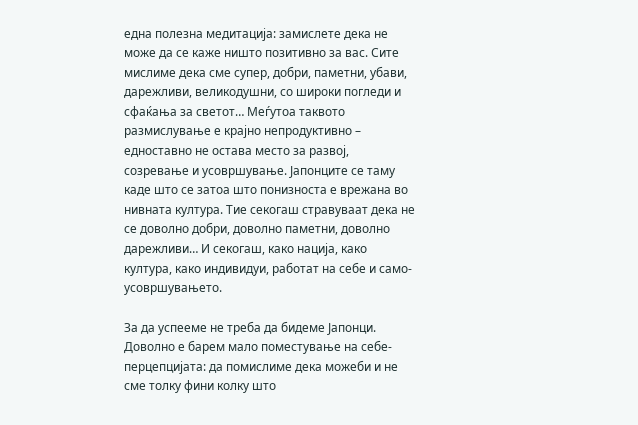една полезна медитација: замислете дека не може да се каже ништо позитивно за вас. Сите мислиме дека сме супер, добри, паметни, убави, дарежливи, великодушни, со широки погледи и сфаќања за светот… Меѓутоа таквото размислување е крајно непродуктивно – едноставно не остава место за развој, созревање и усовршување. Јапонците се таму каде што се затоа што понизноста е врежана во нивната култура. Тие секогаш стравуваат дека не се доволно добри, доволно паметни, доволно дарежливи… И секогаш, како нација, како култура, како индивидуи, работат на себе и само-усовршувањето.

За да успееме не треба да бидеме Јапонци. Доволно е барем мало поместување на себе-перцепцијата: да помислиме дека можеби и не сме толку фини колку што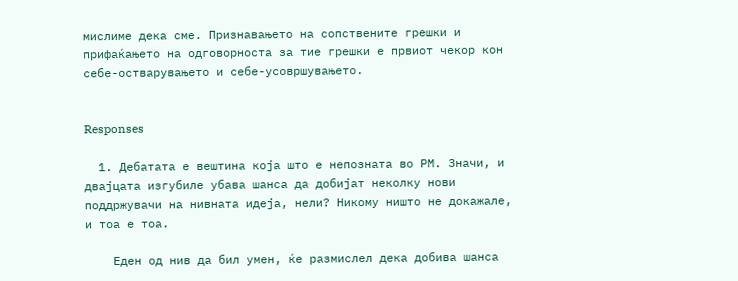мислиме дека сме. Признавањето на сопствените грешки и прифаќањето на одговорноста за тие грешки е првиот чекор кон себе-остварувањето и себе-усовршувањето.


Responses

  1. Дебатата е вештина која што е непозната во РМ. Значи, и двајцата изгубиле убава шанса да добијат неколку нови поддржувачи на нивната идеја, нели? Никому ништо не докажале, и тоа е тоа.

    Еден од нив да бил умен, ќе размислел дека добива шанса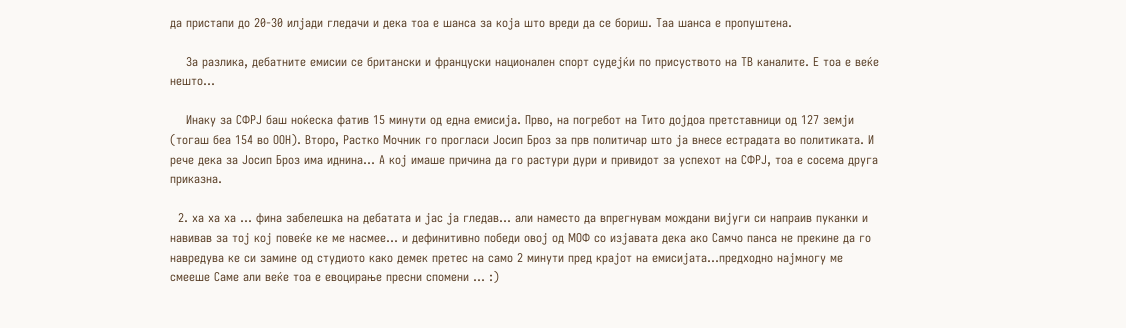да пристапи до 20-30 илјади гледачи и дека тоа е шанса за која што вреди да се бориш. Таа шанса е пропуштена.

    За разлика, дебатните емисии се британски и француски национален спорт судејќи по присуството на ТВ каналите. Е тоа е веќе нешто…

    Инаку за СФРЈ баш ноќеска фатив 15 минути од една емисија. Прво, на погребот на Тито дојдоа претставници од 127 земји (тогаш беа 154 во ООН). Второ, Растко Мочник го прогласи Јосип Броз за прв политичар што ја внесе естрадата во политиката. И рече дека за Јосип Броз има иднина… А кој имаше причина да го растури дури и привидот за успехот на СФРЈ, тоа е сосема друга приказна.

  2. ха ха ха … фина забелешка на дебатата и јас ја гледав… али наместо да впрегнувам мождани вијуги си напраив пуканки и навивав за тој кој повеќе ке ме насмее… и дефинитивно победи овој од МОФ со изјавата дека ако Самчо панса не прекине да го навредува ке си замине од студиото како демек претес на само 2 минути пред крајот на емисијата…предходно најмногу ме смееше Саме али веќе тоа е евоцирање пресни спомени … :)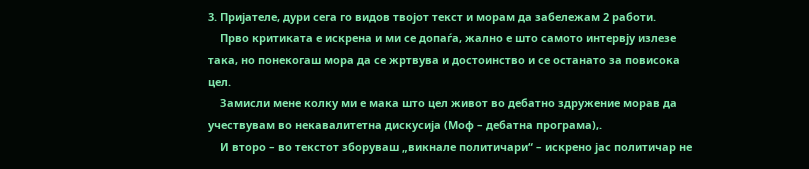3. Пријателе, дури сега го видов твојот текст и морам да забележам 2 работи.
    Прво критиката е искрена и ми се допаѓа, жално е што самото интервју излезе така, но понекогаш мора да се жртвува и достоинство и се останато за повисока цел.
    Замисли мене колку ми е мака што цел живот во дебатно здружение морав да учествувам во некавалитетна дискусија (Моф – дебатна програма),.
    И второ – во текстот зборуваш „викнале политичари“ – искрено јас политичар не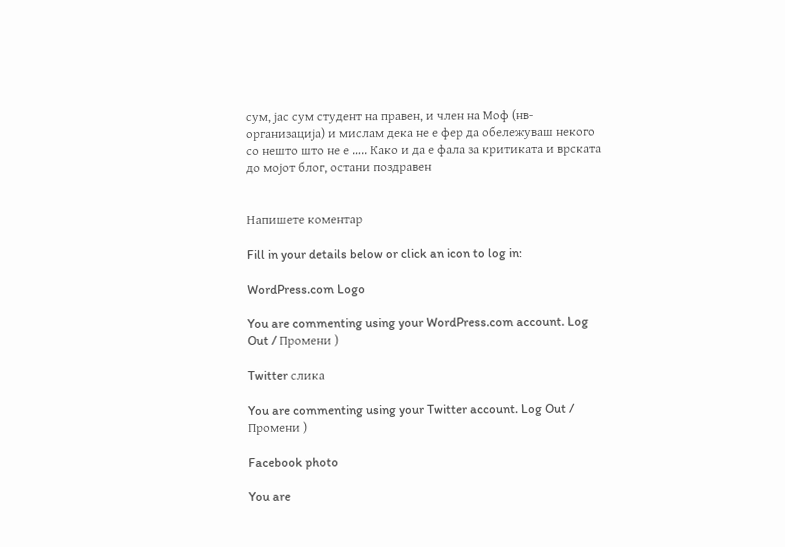сум, јас сум студент на правен, и член на Моф (нв- организација) и мислам дека не е фер да обележуваш некого со нешто што не е ….. Како и да е фала за критиката и врската до мојот блог, остани поздравен


Напишете коментар

Fill in your details below or click an icon to log in:

WordPress.com Logo

You are commenting using your WordPress.com account. Log Out / Промени )

Twitter слика

You are commenting using your Twitter account. Log Out / Промени )

Facebook photo

You are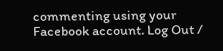commenting using your Facebook account. Log Out /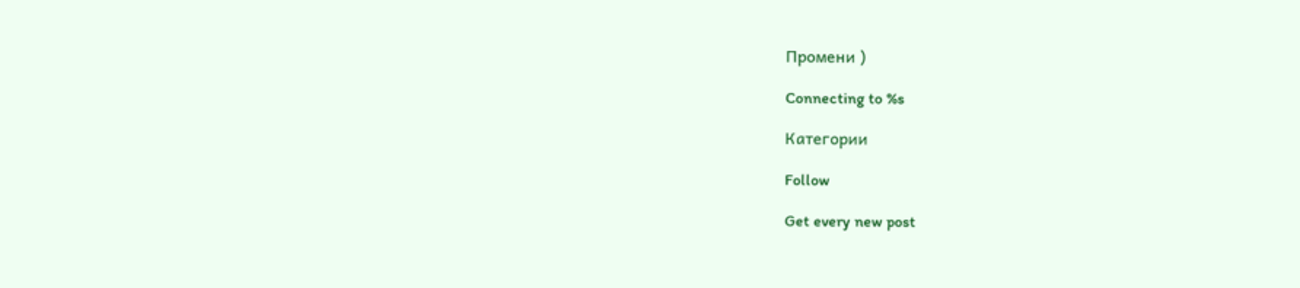Промени )

Connecting to %s

Категории

Follow

Get every new post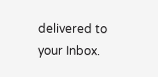delivered to your Inbox.